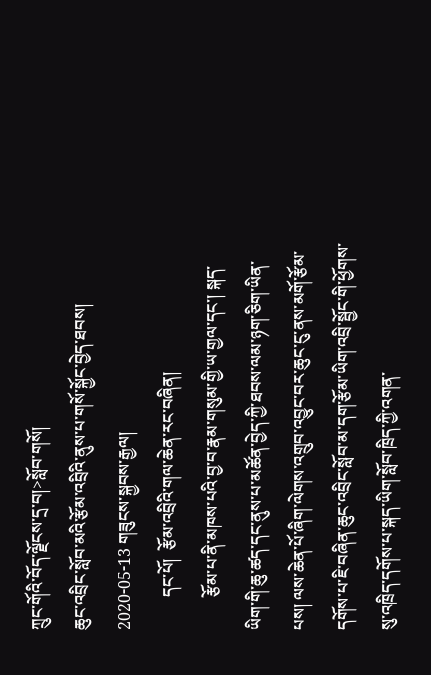ཀྲུང་གོའི་བོད་ལྗོངས་དྲ་བ།>སློབ་གསོ།
ཆུང་འབྲིང་སློབ་མའི་རྩོམ་འབྲིའི་ནུས་པ་གསོ་སྐྱོང་བྱེད་ཐབས།
2020-05-13 གཟུངས་སྐྱབས་རྒྱལ།
        དང་པོ།  རྩོམ་འབྲིའི་གལ་ཆེན་རང་བཞིན།
        རྩོམ་པ་ནི་མཁས་པའི་བྱ་བ་རྣམ་གསུམ་གྱི་ཡ་གྱལ་དང་། སྐད་ཡིག་གི་ཆུ་ཚད་དང་ནུས་པ་མཚོན་བྱེད་ཀྱི་ཐབས་ལམ་ཉག་ཅིག་ཡིན་པས། ལས་ཆེན་པོ་ཞིག་ལེགས་འགྲུབ་འབྱུང་བར་ཆུང་ངུ་ནས་མགོ་རྩོམ་དགོས་པ་ཇི་བཞིན་ཆུང་འབྲིང་སློབ་མ་དག་རྩོམ་ཡིག་འབྲི་སྦྱོང་གི་ཕྱོགས་སུ་འཁྲིད་དགོས་པ་སྐད་ཡིག་སློབ་ཁྲིད་ཀྱི་འགན་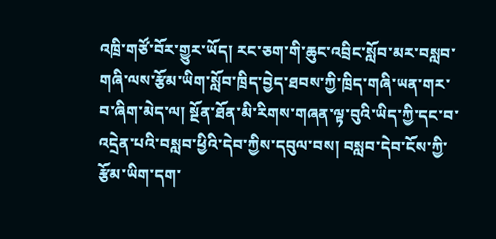འཁྲི་གཙོ་བོར་གྱུར་ཡོད། རང་ཅག་གི་ཆུང་འབྲིང་སློབ་མར་བསླབ་གཞི་ལས་རྩོམ་ཡིག་སློབ་ཁྲིད་བྱེད་ཐབས་ཀྱི་ཁྲིད་གཞི་ཡན་གར་བ་ཞིག་མེད་ལ། སྔོན་ཐོན་མི་རིགས་གཞན་ལྟ་བུའི་ཡིད་ཀྱི་དང་བ་འདྲེན་པའི་བསླབ་ཕྱིའི་དེབ་ཀྱིས་དབུལ་བས། བསླབ་དེབ་ངོས་ཀྱི་རྩོམ་ཡིག་དག་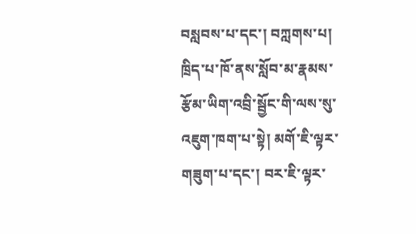བསླབས་པ་དང་། བཀླགས་པ། ཁྲིད་པ་ཁོ་ནས་སློབ་མ་རྣམས་རྩོམ་ཡིག་འབྲི་སྦྱོང་གི་ལས་སུ་འཇུག་ཁག་པ་སྟེ། མགོ་ཇི་ལྟར་གཟུག་པ་དང་། བར་ཇི་ལྟར་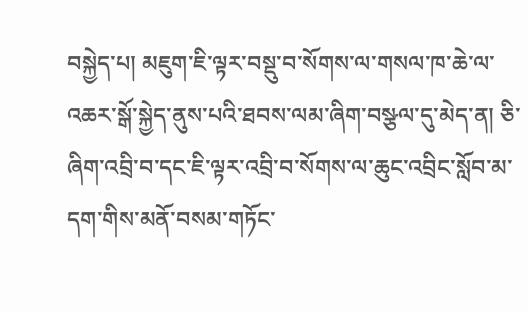བསྐྱེད་པ། མཇུག་ཇི་ལྟར་བསྡུ་བ་སོགས་ལ་གསལ་ཁ་ཆེ་ལ་འཆར་སྒོ་སྐྱེད་ནུས་པའི་ཐབས་ལམ་ཞིག་བསྩལ་དུ་མེད་ན། ཅི་ཞིག་འབྲི་བ་དང་ཇི་ལྟར་འབྲི་བ་སོགས་ལ་ཆུང་འབྲིང་སློབ་མ་དག་གིས་མནོ་བསམ་གཏོང་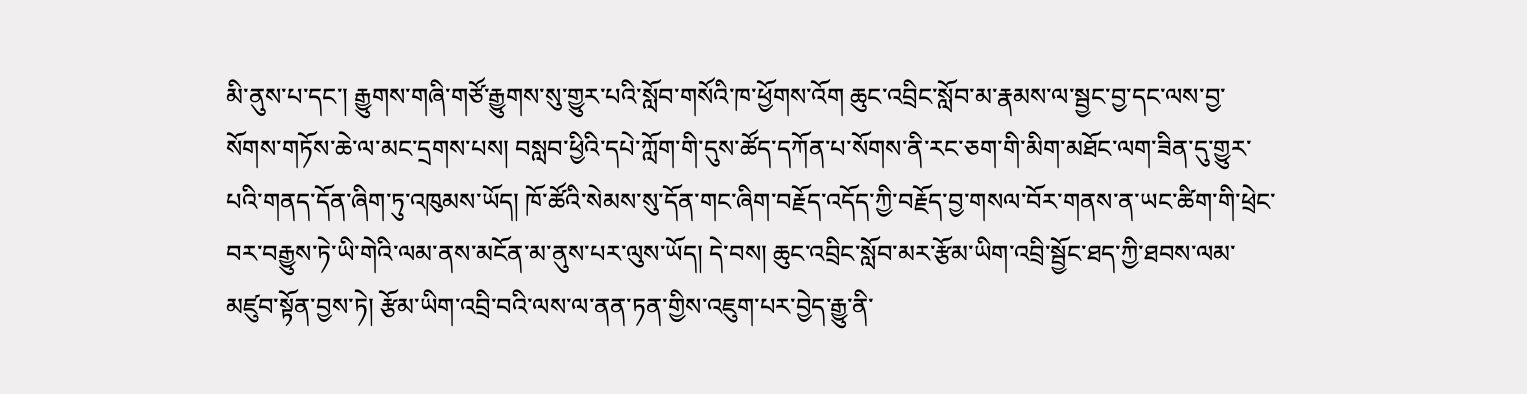མི་ནུས་པ་དང་། རྒྱུགས་གཞི་གཙོ་རྒྱུགས་སུ་གྱུར་པའི་སློབ་གསོའི་ཁ་ཕྱོགས་འོག ཆུང་འབྲིང་སློབ་མ་རྣམས་ལ་སྦྱང་བྱ་དང་ལས་བྱ་སོགས་གཏོས་ཆེ་ལ་མང་དྲགས་པས། བསླབ་ཕྱིའི་དཔེ་ཀློག་གི་དུས་ཚོད་དཀོན་པ་སོགས་ནི་རང་ཅག་གི་མིག་མཐོང་ལག་ཟིན་དུ་གྱུར་པའི་གནད་དོན་ཞིག་ཏུ་འཁུམས་ཡོད། ཁོ་ཚོའི་སེམས་སུ་དོན་གང་ཞིག་བརྗོད་འདོད་ཀྱི་བརྗོད་བྱ་གསལ་བོར་གནས་ན་ཡང་ཚིག་གི་ཕྲེང་བར་བརྒྱུས་ཏེ་ཡི་གེའི་ལམ་ནས་མངོན་མ་ནུས་པར་ལུས་ཡོད། དེ་བས། ཆུང་འབྲིང་སློབ་མར་རྩོམ་ཡིག་འབྲི་སྦྱོང་ཐད་ཀྱི་ཐབས་ལམ་མཛུབ་སྟོན་བྱས་ཏེ། རྩོམ་ཡིག་འབྲི་བའི་ལས་ལ་ནན་ཏན་གྱིས་འཇུག་པར་བྱེད་རྒྱུ་ནི་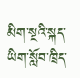མིག་སྔའི་སྐད་ཡིག་སློབ་ཁྲིད་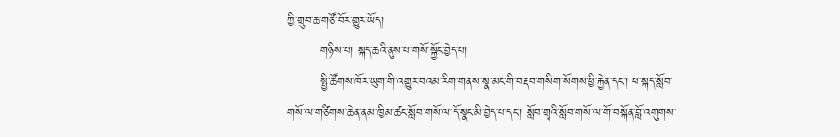ཀྱི་གྲུབ་ཆ་གཙོ་བོར་གྱུར་ཡོད།
        གཉིས་པ། སྐད་ཆའི་ནུས་པ་གསོ་སྐྱོང་བྱེད་པ།
        སྤྱི་ཚོགས་ཁོར་ཡུག་གི་འགྱུར་བའམ་རིག་གནས་སྣ་མང་གི་བརྡབ་གསིག་སོགས་ཕྱི་རྐྱེན་དང་། ཕ་སྐད་སློབ་གསོ་ལ་གཙིགས་ཆེན་ནམ་ཁྱིམ་ཚང་སློབ་གསོ་ལ་དོ་སྣང་མི་བྱེད་པ་དང་། སློབ་གྲྭའི་སློབ་གསོ་ལ་གོ་བསྐོན་བློ་འགུགས་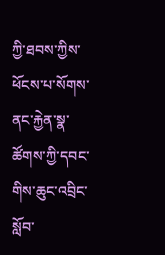ཀྱི་ཐབས་ཀྱིས་ཕོངས་པ་སོགས་ནང་རྐྱེན་སྣ་ཚོགས་ཀྱི་དབང་གིས་ཆུང་འབྲིང་སློབ་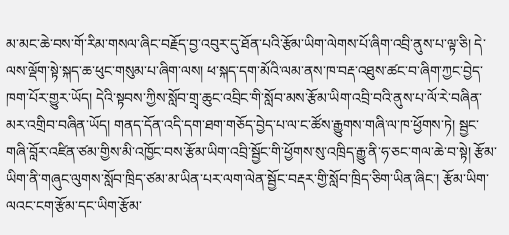མ་མང་ཆེ་བས་གོ་རིམ་གསལ་ཞིང་བརྗོད་བྱ་འབུར་དུ་ཐོན་པའི་རྩོམ་ཡིག་ལེགས་པོ་ཞིག་འབྲི་ནུས་པ་ལྟ་ཅི། དེ་ལས་ལྡོག་སྟེ་སྐད་ཆ་ཕུང་གསུམ་པ་ཞིག་ལས། ཕ་སྐད་དག་མོའི་ལམ་ནས་ཁ་བརྡ་འཐུས་ཚང་བ་ཞིག་ཀྱང་བྱེད་ཁག་པོར་གྱུར་ཡོད། དེའི་སྟབས་ཀྱིས་སློབ་གྲྭ་ཆུང་འབྲིང་གི་སློབ་མས་རྩོམ་ཡིག་འབྲི་བའི་ནུས་པ་ལོ་རེ་བཞིན་མར་འགྲིབ་བཞིན་ཡོད། གནད་དོན་འདི་དག་ཐག་གཅོད་བྱེད་པ་ལ་ང་ཚོས་རྒྱུགས་གཞི་ལ་ཁ་ཕྱོགས་ཏེ། སྦྱང་གཞི་བློར་འཛིན་ཙམ་གྱིས་མི་འཁྱོང་བས་རྩོམ་ཡིག་འབྲི་སྦྱོང་གི་ཕྱོགས་སུ་འཁྲིད་རྒྱུ་ནི་ཧ་ཅང་གལ་ཆེ་བ་སྟེ། རྩོམ་ཡིག་ནི་གཞུང་ལུགས་སློབ་ཁྲིད་ཙམ་མ་ཡིན་པར་ལག་ལེན་སྦྱོང་བརྡར་གྱི་སློབ་ཁྲིད་ཅིག་ཡིན་ཞིང་། རྩོམ་ཡིག་ལའང་ངག་རྩོམ་དང་ཡིག་རྩོམ་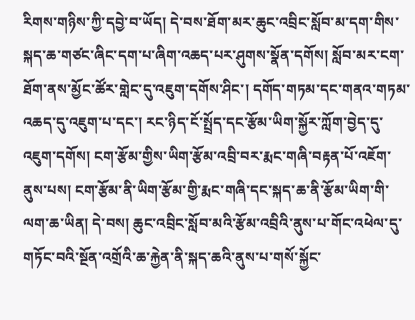རིགས་གཉིས་ཀྱི་དབྱེ་བ་ཡོད། དེ་བས་ཐོག་མར་ཆུང་འབྲིང་སློབ་མ་དག་གིས་སྐད་ཆ་གཙང་ཞིང་དག་པ་ཞིག་འཆད་པར་ཤུགས་སྣོན་དགོས། སློབ་མར་ངག་ཐོག་ནས་མྱོང་ཚོར་གླེང་དུ་འཇུག་དགོས་ཤིང་། དགོད་གཏམ་དང་གནའ་གཏམ་འཆད་དུ་འཇུག་པ་དང་། རང་ཉིད་ངོ་སྤྲོད་དང་རྩོམ་ཡིག་སྐྱོར་ཀློག་བྱེད་དུ་འཇུག་དགོས། ངག་རྩོམ་གྱིས་ཡིག་རྩོམ་འབྲི་བར་རྨང་གཞི་བརྟན་པོ་འཇོག་ནུས་པས། ངག་རྩོམ་ནི་ཡིག་རྩོམ་གྱི་རྨང་གཞི་དང་སྐད་ཆ་ནི་རྩོམ་ཡིག་གི་ལག་ཆ་ཡིན། དེ་བས། ཆུང་འབྲིང་སློབ་མའི་རྩོམ་འབྲིའི་ནུས་པ་གོང་འཕེལ་དུ་གཏོང་བའི་སྔོན་འགྲོའི་ཆ་རྐྱེན་ནི་སྐད་ཆའི་ནུས་པ་གསོ་སྐྱོང་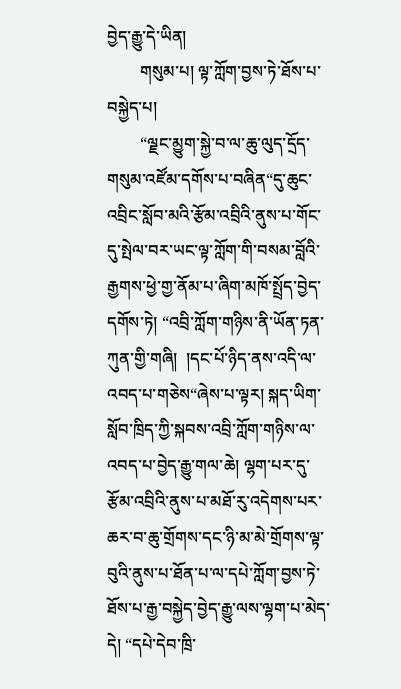བྱེད་རྒྱུ་དེ་ཡིན།
        གསུམ་པ། ལྟ་ཀློག་བྱས་ཏེ་ཐོས་པ་བསྐྱེད་པ།
        “ལྗང་མྱུག་སྐྱེ་བ་ལ་ཆུ་ལུད་དྲོད་གསུམ་འཛོམ་དགོས་པ་བཞིན“དུ་ཆུང་འབྲིང་སློབ་མའི་རྩོམ་འབྲིའི་ནུས་པ་གོང་དུ་སྤེལ་བར་ཡང་ལྟ་ཀློག་གི་བསམ་བློའི་རྒྱགས་ཕྱེ་གྱ་ནོམ་པ་ཞིག་མཁོ་སྤྲོད་བྱེད་དགོས་ཏེ། “འབྲི་ཀློག་གཉིས་ནི་ཡོན་ཏན་ཀུན་གྱི་གཞི།  །དང་པོ་ཉིད་ནས་འདི་ལ་འབད་པ་གཅེས“ཞེས་པ་ལྟར། སྐད་ཡིག་སློབ་ཁྲིད་ཀྱི་སྐབས་འབྲི་ཀློག་གཉིས་ལ་འབད་པ་བྱེད་རྒྱུ་གལ་ཆེ། ལྷག་པར་དུ་རྩོམ་འབྲིའི་ནུས་པ་མཐོ་རུ་འདེགས་པར་ཆར་བ་ཆུ་གྲོགས་དང་ཉི་མ་མེ་གྲོགས་ལྟ་བུའི་ནུས་པ་ཐོན་པ་ལ་དཔེ་ཀློག་བྱས་ཏེ་ཐོས་པ་རྒྱ་བསྐྱེད་བྱེད་རྒྱུ་ལས་ལྷག་པ་མེད་དེ། “དཔེ་དེབ་ཁྲི་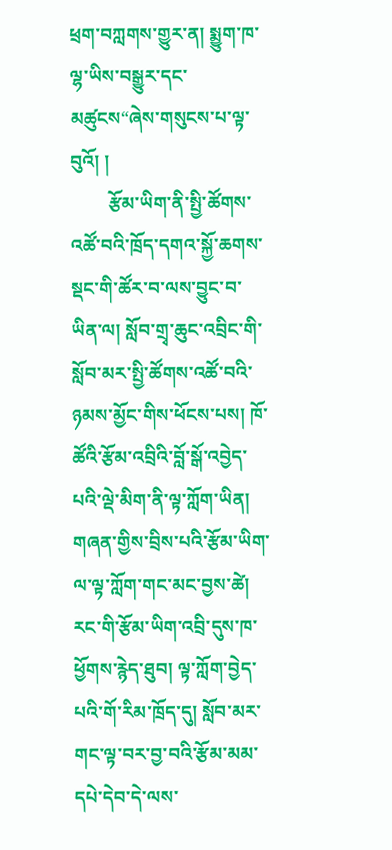ཕྲག་བཀླགས་གྱུར་ན། སྨྱུག་ཁ་ལྷ་ཡིས་བསྒྱུར་དང་མཚུངས“ཞེས་གསུངས་པ་ལྟ་བུའོ། །
        རྩོམ་ཡིག་ནི་སྤྱི་ཚོགས་འཚོ་བའི་ཁྲོད་དགའ་སྐྱོ་ཆགས་སྡང་གི་ཚོར་བ་ལས་བྱུང་བ་ཡིན་ལ། སློབ་གྲྭ་ཆུང་འབྲིང་གི་སློབ་མར་སྤྱི་ཚོགས་འཚོ་བའི་ཉམས་མྱོང་གིས་ཕོངས་པས། ཁོ་ཚོའི་རྩོམ་འབྲིའི་བློ་སྒོ་འབྱེད་པའི་ལྡེ་མིག་ནི་ལྟ་ཀློག་ཡིན། གཞན་གྱིས་བྲིས་པའི་རྩོམ་ཡིག་ལ་ལྟ་ཀློག་གང་མང་བྱས་ཚེ། རང་གི་རྩོམ་ཡིག་འབྲི་དུས་ཁ་ཕྱོགས་རྙེད་ཐུབ། ལྟ་ཀློག་བྱེད་པའི་གོ་རིམ་ཁྲོད་དུ། སློབ་མར་གང་ལྟ་བར་བྱ་བའི་རྩོམ་མམ་དཔེ་དེབ་དེ་ལས་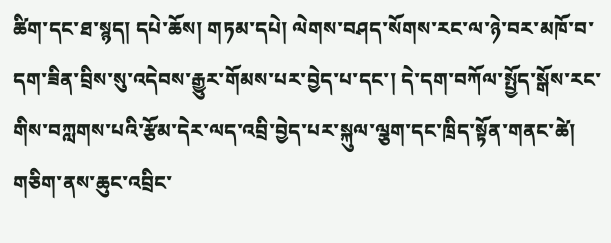ཚིག་དང་ཐ་སྙད། དཔེ་ཆོས། གཏམ་དཔེ། ལེགས་བཤད་སོགས་རང་ལ་ཉེ་བར་མཁོ་བ་དག་ཟིན་བྲིས་སུ་འདེབས་རྒྱུར་གོམས་པར་བྱེད་པ་དང་། དེ་དག་བཀོལ་སྤྱོད་སྒོས་རང་གིས་བཀླགས་པའི་རྩོམ་དེར་ལད་འབྲི་བྱེད་པར་སྐུལ་ལྕག་དང་ཁྲིད་སྟོན་གནང་ཚེ། གཅིག་ནས་ཆུང་འབྲིང་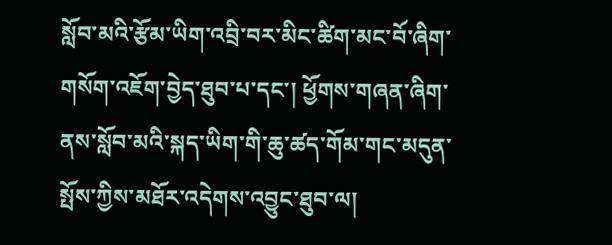སློབ་མའི་རྩོམ་ཡིག་འབྲི་བར་མིང་ཚིག་མང་བོ་ཞིག་གསོག་འཇོག་བྱེད་ཐུབ་པ་དང་། ཕྱོགས་གཞན་ཞིག་ནས་སློབ་མའི་སྐད་ཡིག་གི་ཆུ་ཚད་གོམ་གང་མདུན་སྤོས་ཀྱིས་མཐོར་འདེགས་འབྱུང་ཐུབ་ལ།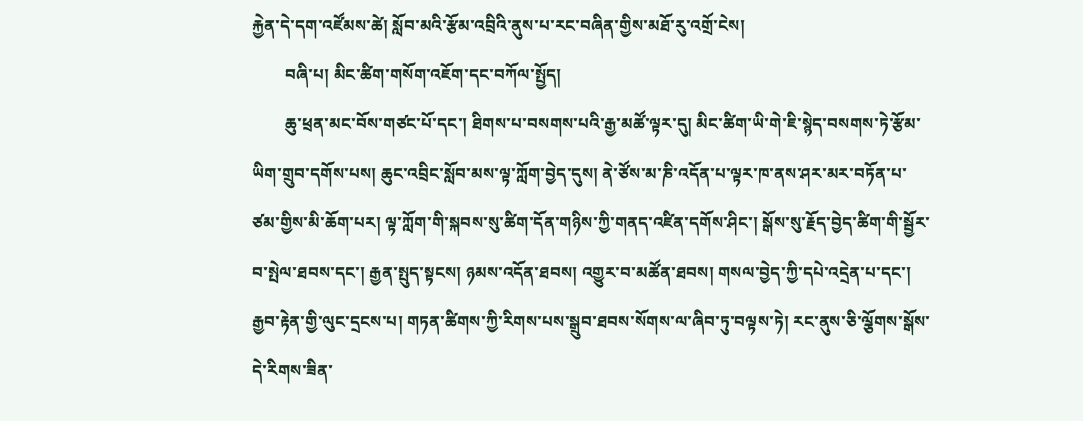རྐྱེན་དེ་དག་འཛོམས་ཚེ། སློབ་མའི་རྩོམ་འབྲིའི་ནུས་པ་རང་བཞིན་གྱིས་མཐོ་རུ་འགྲོ་ངེས།
        བཞི་པ། མིང་ཚིག་གསོག་འཇོག་དང་བཀོལ་སྤྱོད།
        ཆུ་ཕྲན་མང་བོས་གཙང་པོ་དང་། ཐིགས་པ་བསགས་པའི་རྒྱ་མཚོ་ལྟར་དུ། མིང་ཚིག་ཡི་གེ་ཇི་སྙེད་བསགས་ཏེ་རྩོམ་ཡིག་གྲུབ་དགོས་པས། ཆུང་འབྲིང་སློབ་མས་ལྟ་ཀློག་བྱེད་དུས། ནེ་ཙོས་མ་ཎི་འདོན་པ་ལྟར་ཁ་ནས་ཤར་མར་བཏོན་པ་ཙམ་གྱིས་མི་ཆོག་པར། ལྟ་ཀློག་གི་སྐབས་སུ་ཚིག་དོན་གཉིས་ཀྱི་གནད་འཛིན་དགོས་ཤིང་། སྒོས་སུ་རྗོད་བྱེད་ཚིག་གི་སྦྱོར་བ་སྤེལ་ཐབས་དང་། རྒྱན་སྤུད་སྟངས། ཉམས་འདོན་ཐབས། འགྱུར་བ་མཚོན་ཐབས། གསལ་བྱེད་ཀྱི་དཔེ་འདྲེན་པ་དང་། རྒྱབ་རྟེན་གྱི་ལུང་དྲངས་པ། གཏན་ཚིགས་ཀྱི་རིགས་པས་སྒྲུབ་ཐབས་སོགས་ལ་ཞིབ་ཏུ་བལྟས་ཏེ། རང་ནུས་ཅི་ལྕོགས་སྒོས་དེ་རིགས་ཟིན་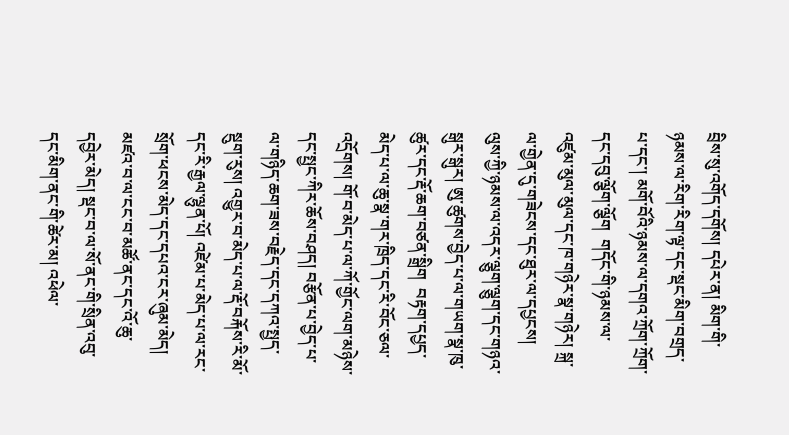བྲིས་སུ་འགོད་དགོས། དཔེར་ན། མིག་གི་ཉམས་ལ་རིག་རིག་ལྟ་དང་སྡང་མིག་བགྲད་པ་དང་། མགོ་བོའི་ཉམས་ལ་དགའ་ཀྲོག་ཀྲོག་དང་དབུ་ལྕོག་ལྕོག  གདོང་གི་ཉམས་ལ་འཛུམ་མུལ་མུལ་དང་ཁ་གཉེར་སྣ་གཉེར། སྐྲ་ལ་གྱེན་དུ་གཟེངས་དང་ཐུར་ལ་དཔྱངས། ལུས་ཀྱི་ཉམས་ལ་འདར་ལྕུག་ལྕུག་དང་གཉའ་སྒུར་སྒུར། ཨུ་ཚུགས་བྱེད་པ་ལ་གཡག་སྣ་ཁུ་ཚུར་དང་རྡོ་ཆག་བཙན་སྒྲིག  བརྟག་དཔྱད་མེད་པ་ལ་ཆུ་སྣ་གར་ཁྲིད་དང་རི་བོང་ཅལ་འདྲོགས། གོ་བ་མེད་པ་ལ་ཀོ་གྱོང་ལག་མཉེས་དང་སྤྱང་ཀིར་ཆོས་བཤད། བརྩོན་པ་བྱེད་པ་ལ་གཉིད་ཆག་ཟས་བརྗེད་དང་དཀའ་སྤྱད་སྡུག་རུས། འགྱུར་བ་མེད་པ་ལ་རྡོ་བརྐོས་རི་མོ་དང་རི་རྒྱལ་ལྷུན་པོ། འཛེམ་པ་མེད་པ་ལ་རང་སྲོག་ཕངས་མེད་དང་དཔའ་ངར་ཞུམ་མེད། མཛའ་བ་ལ་ངང་བ་མཚོ་ནང་དང་འོ་ཆུ་དབྱེར་མེད། སྡང་བ་ལ་སོ་ནང་གི་སྲིན་འབུ་དང་མིག་ནང་གི་ཚེར་མ། འཕེལ་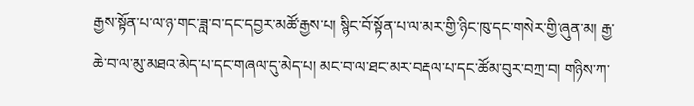རྒྱས་སྟོན་པ་ལ་ཉ་གང་ཟླ་བ་དང་དབྱར་མཚོ་རྒྱས་པ། སྙིང་བོ་སྟོན་པ་ལ་མར་གྱི་ཉིང་ཁུ་དང་གསེར་གྱི་ཞུན་མ། རྒྱ་ཆེ་བ་ལ་མུ་མཐའ་མེད་པ་དང་གཞལ་དུ་མེད་པ། མང་བ་ལ་ཐང་མར་བརྡལ་པ་དང་ཚོམ་བུར་བཀྲ་བ། གཉིས་ཀ་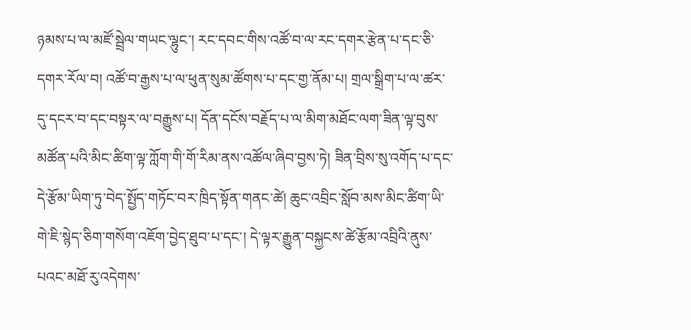ཉམས་པ་ལ་མཛོ་སྦྲེལ་གཡང་ལྷུང་། རང་དབང་གིས་འཚོ་བ་ལ་རང་དགར་རྩེན་པ་དང་ཅི་དགར་རོལ་བ། འཚོ་བ་རྒྱས་པ་ལ་ཕུན་སུམ་ཚོགས་པ་དང་གྱ་ནོམ་པ། གྲལ་སྒྲིག་པ་ལ་ཚར་དུ་དངར་བ་དང་བསྟར་ལ་བརྒྱུས་པ། དོན་དངོས་བརྗོད་པ་ལ་མིག་མཐོང་ལག་ཟིན་ལྟ་བུས་མཚོན་པའི་མིང་ཚིག་ལྟ་ཀློག་གི་གོ་རིམ་ནས་འཚོལ་ཞིབ་བྱས་ཏེ། ཟིན་བྲིས་སུ་འགོད་པ་དང་དེ་རྩོམ་ཡིག་ཏུ་བེད་སྤྱོད་གཏོང་བར་ཁྲིད་སྟོན་གནང་ཚེ། ཆུང་འབྲིང་སློབ་མས་མིང་ཚིག་ཡི་གེ་ཇི་སྙེད་ཅིག་གསོག་འཇོག་བྱེད་ཐུབ་པ་དང་། དེ་ལྟར་རྒྱུན་བསྐྱངས་ཚེ་རྩོམ་འབྲིའི་ནུས་པའང་མཐོ་རུ་འདེགས་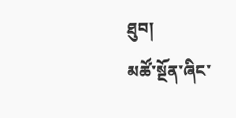ཐུབ།
མཚོ་སྔོན་ཞིང་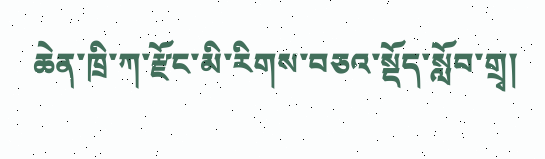ཆེན་ཁྲི་ཀ་རྫོང་མི་རིགས་བཅའ་སྡོད་སློབ་གྲྭ།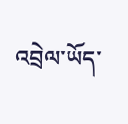འབྲེལ་ཡོད་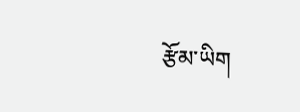རྩོམ་ཡིག